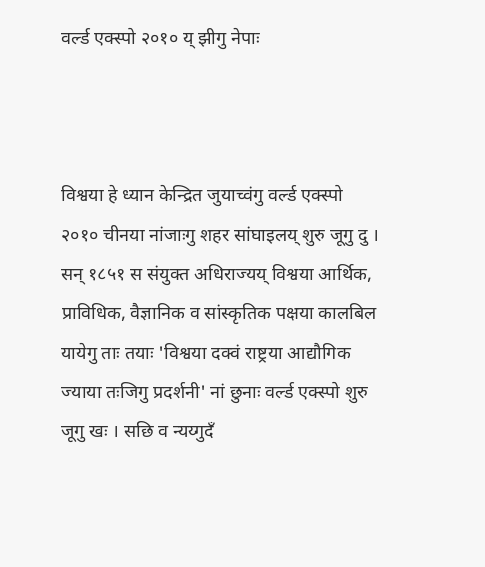वर्ल्ड एक्स्पो २०१० य् झीगु नेपाः



विश्वया हे ध्यान केन्द्रित जुयाच्वंगु वर्ल्ड एक्स्पो २०१० चीनया नांजाःगु शहर सांघाइलय् शुरु जूगु दु । सन् १८५१ स संयुक्त अधिराज्यय् विश्वया आर्थिक, प्राविधिक, वैज्ञानिक व सांस्कृतिक पक्षया कालबिल यायेगु ताः तयाः 'विश्वया दक्वं राष्ट्रया आद्यौगिक ज्याया तःजिगु प्रदर्शनी' नां छुनाः वर्ल्ड एक्स्पो शुरु जूगु खः । सछि व न्यय्गुदँ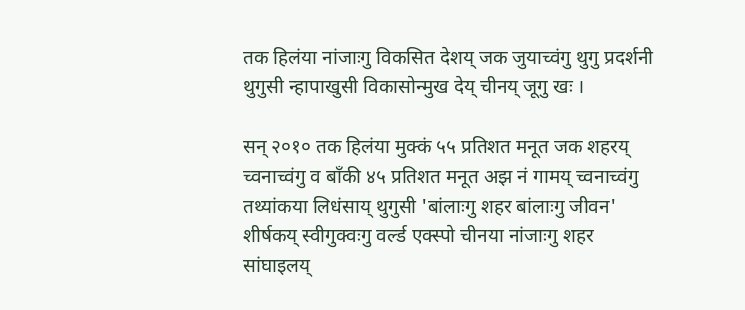तक हिलंया नांजाःगु विकसित देशय् जक जुयाच्वंगु थुगु प्रदर्शनी थुगुसी न्हापाखुसी विकासोन्मुख देय् चीनय् जूगु खः ।

सन् २०१० तक हिलंया मुक्कं ५५ प्रतिशत मनूत जक शहरय् च्वनाच्वंगु व बाँकी ४५ प्रतिशत मनूत अझ नं गामय् च्वनाच्वंगु तथ्यांकया लिधंसाय् थुगुसी 'बांलाःगु शहर बांलाःगु जीवन' शीर्षकय् स्वीगुक्वःगु वर्ल्ड एक्स्पो चीनया नांजाःगु शहर सांघाइलय्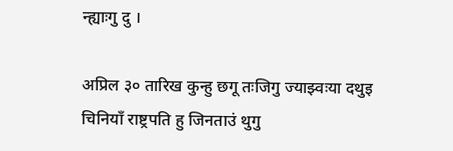न्ह्याःगु दु ।

अप्रिल ३० तारिख कुन्हु छगू तःजिगु ज्याझ्वःया दथुइ चिनियाँ राष्ट्रपति हु जिनताउं थुगु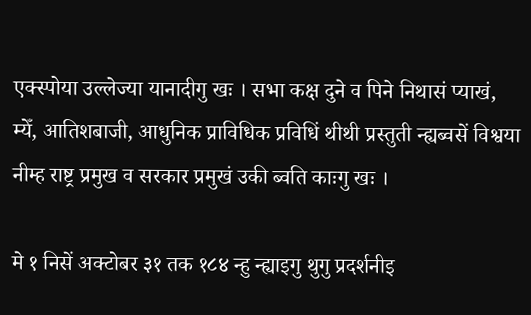एक्स्पोया उल्लेज्या यानादीगु खः । सभा कक्ष दुने व पिने निथासं प्याखं, म्येँ, आतिशबाजी, आधुनिक प्राविधिक प्रविधिं थीथी प्रस्तुती न्ह्यब्वसें विश्वया नीम्ह राष्ट्र प्रमुख व सरकार प्रमुखं उकी ब्वति काःगु खः ।

मे १ निसें अक्टोबर ३१ तक १८४ न्हु न्ह्याइगु थुगु प्रदर्शनीइ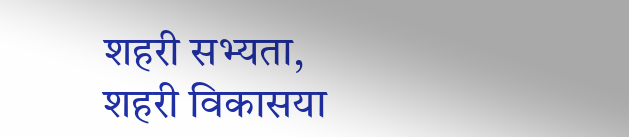शहरी सभ्यता, शहरी विकासया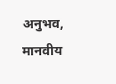अनुभव, मानवीय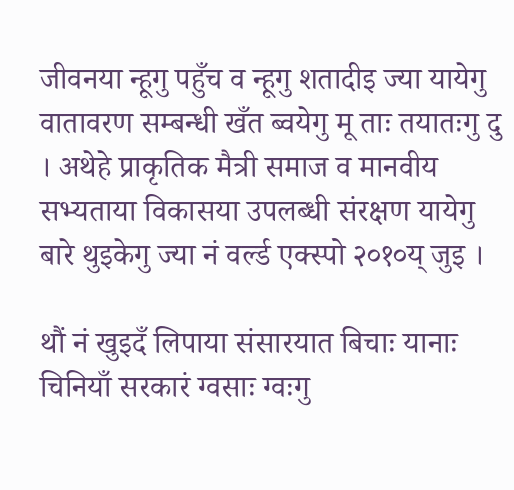जीवनया न्हूगु पहुँच व न्हूगु शतादीइ ज्या यायेगु वातावरण सम्बन्धी खँत ब्वयेगु मू ताः तयातःगु दु । अथेहे प्राकृतिक मैत्री समाज व मानवीय सभ्यताया विकासया उपलब्धी संरक्षण यायेगु बारे थुइकेगु ज्या नं वर्ल्ड एक्स्पो २०१०य् जुइ ।

थौं नं खुइदँ लिपाया संसारयात बिचाः यानाः चिनियाँ सरकारं ग्वसाः ग्वःगु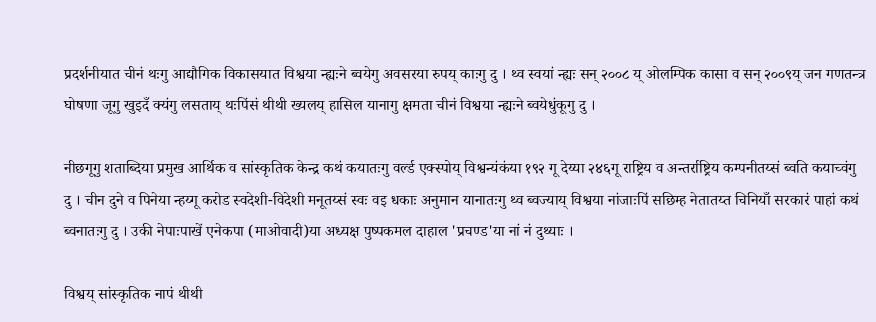प्रदर्शनीयात चीनं थःगु आद्यौगिक विकासयात विश्वया न्ह्यःने ब्वयेगु अवसरया रुपय् काःगु दु । थ्व स्वयां न्ह्यः सन् २००८ य् ओलम्पिक कासा व सन् २००९य् जन गणतन्त्र घोषणा जूगु खुइदँ क्यंगु लसताय् थःपिंसं थीथी ख्यलय् हासिल यानागु क्षमता चीनं विश्वया न्ह्यःने ब्वयेधुंकूगु दु ।

नीछगूगु शताब्दिया प्रमुख आर्थिक व सांस्कृतिक केन्द्र कथं कयातःगु वर्ल्ड एक्स्पोय् विश्वन्यंकंया १९२ गू देय्या २४६गू राष्ट्रिय व अन्तर्राष्ट्रिय कम्पनीतय्सं ब्वति कयाच्वंगु दु । चीन दुने व पिनेया न्हय्गू करोड स्वदेशी-विदेशी मनूतय्सं स्वः वइ धकाः अनुमान यानातःगु थ्व ब्वज्याय् विश्वया नांजाःपिं सछिम्ह नेतातय्त चिनियाँ सरकारं पाहां कथं ब्वनातःगु दु । उकी नेपाःपाखें एनेकपा (माओवादी)या अध्यक्ष पुष्पकमल दाहाल 'प्रचण्ड'या नां नं दुथ्याः ।

विश्वय् सांस्कृतिक नापं थीथी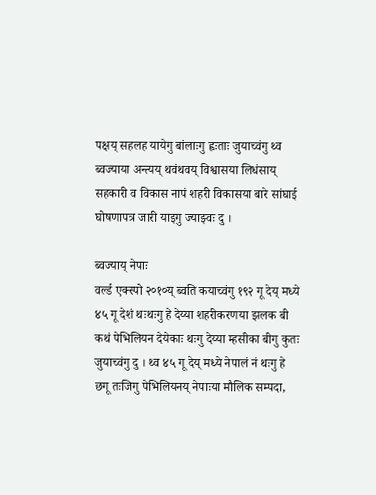पक्षय् सहलह यायेगु बांलाःगु ह्वःताः जुयाच्वंगु थ्व ब्वज्याया अन्त्यय् थवंथवय् विश्वासया लिधंसाय् सहकारी व विकास नापं शहरी विकासया बारे सांघाई घोषणापत्र जारी याइगु ज्याझ्वः दु ।

ब्वज्याय् नेपाः
वर्ल्ड एक्स्पो २०१०य् ब्वति कयाच्वंगु १९२ गू देय् मध्ये ४५ गू देशं थःथःगु हे देय्या शहरीकरणया झलक बी कथं पेभिलियन देयेकाः थःगु देय्या म्हसीका बीगु कुतः जुयाच्वंगु दु । थ्व ४५ गू देय् मध्ये नेपालं नं थःगु हे छगू तःजिगु पेभिलियनय् नेपाःया मौलिक सम्पदा,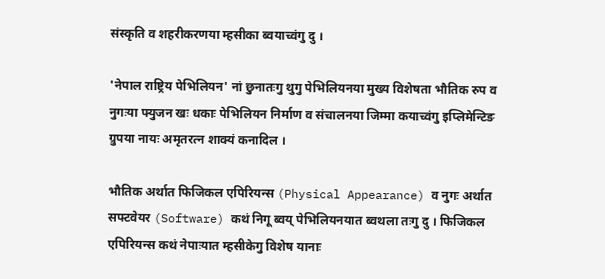संस्कृति व शहरीकरणया म्हसीका ब्वयाच्वंगु दु ।

'नेपाल राष्ट्रिय पेभिलियन' नां छुनातःगु थुगु पेभिलियनया मुख्य विशेषता भौतिक रुप व नुगःया फ्युजन खः धकाः पेभिलियन निर्माण व संचालनया जिम्मा कयाच्वंगु इप्लिमेन्टिङ ग्रुपया नायः अमृतरत्न शाक्यं कनादिल ।

भौतिक अर्थात फिजिकल एपिरियन्स (Physical Appearance) व नुगः अर्थात सफ्टवेयर (Software) कथं निगू ब्वय् पेभिलियनयात ब्वथला तःगु दु । फिजिकल एपिरियन्स कथं नेपाःयात म्हसीकेगु विशेष यानाः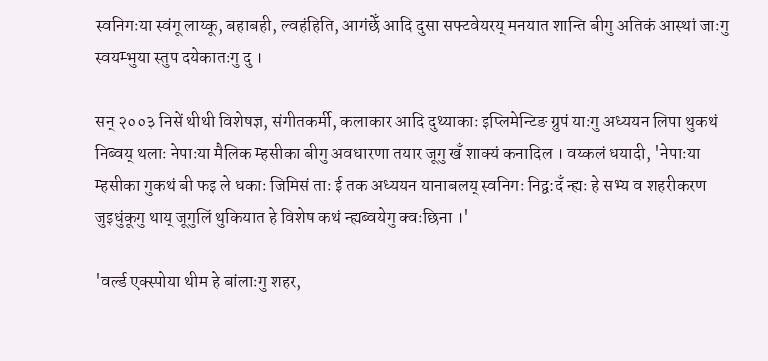स्वनिगःया स्वंगू लाय्कू, बहाबही, ल्वहंहिति, आगंछेँ आदि दुसा सफ्टवेयरय् मनयात शान्ति बीगु अतिकं आस्थां जाःगु स्वयम्भुया स्तुप दयेकातःगु दु ।

सन् २००३ निसें थीथी विशेषज्ञ, संगीतकर्मी, कलाकार आदि दुथ्याकाः इप्लिमेन्टिङ ग्रुपं याःगु अध्ययन लिपा थुकथं निब्वय् थलाः नेपाःया मैलिक म्हसीका बीगु अवधारणा तयार जूगु खँ शाक्यं कनादिल । वय्कलं धयादी, 'नेपाःया म्हसीका गुकथं बी फइ ले धकाः जिमिसं ताः ई तक अध्ययन यानाबलय् स्वनिगः निद्व:दँ न्ह्यः हे सभ्य व शहरीकरण जुइधुंकूगु थाय् जूगुलिं थुकियात हे विशेष कथं न्ह्यब्वयेगु क्वःछिना ।'

'वर्ल्ड एक्स्पोया थीम हे बांलाःगु शहर,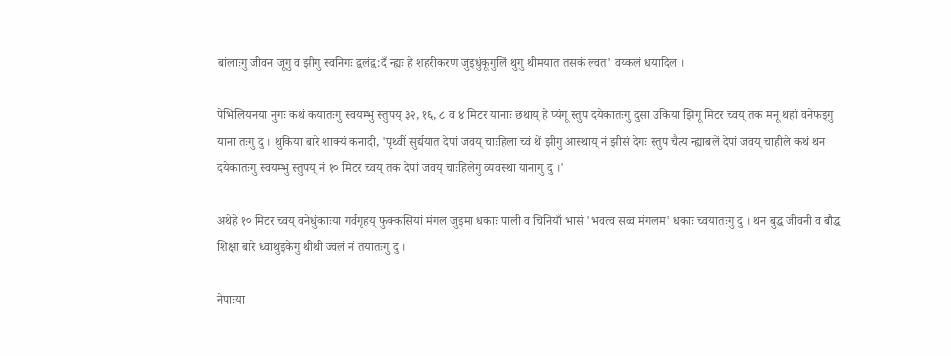बांलाःगु जीवन जूगु व झीगु स्वनिगः द्वलंद्व:दँ न्ह्यः हे शहरीकरण जुइधुंकूगुलिं थुगु थीमयात तसकं ल्वत' वय्कलं धयादिल ।

पेभिलियनया नुगः कथं कयातःगु स्वयम्भु स्तुपय् ३२, १६, ८ व ४ मिटर यानाः छथाय् हे प्यंगू स्तुप दयेकातःगु दुसा उकिया झिगू मिटर च्वय् तक मनू थहां वनेफइगु याना तःगु दु । थुकिया बारे शाक्यं कनादी, 'पृथ्वीं सुर्द्ययात देपां जवय् चाःहिला च्वं थें झीगु आस्थाय् नं झीसं देगः स्तुप चैत्य न्ह्याबलें देपां जवय् चाहीले कथं थन दयेकातःगु स्वयम्भु स्तुपय् नं १० मिटर च्वय् तक देपां जवय् चाःहिलेगु व्यवस्था यानागु दु ।'

अथेहे १० मिटर च्वय् वनेधुंकाःया गर्वगृहय् फुक्कसियां मंगल जुइमा धकाः पाली व चिनियाँ भासं 'भवत्व सव्व मंगलम' धकाः च्वयातःगु दु । थन बुद्ध जीवनी व बौद्ध शिक्षा बारे ध्वाथुइकेगु थीथी ज्वलं नं तयातःगु दु ।

नेपाःया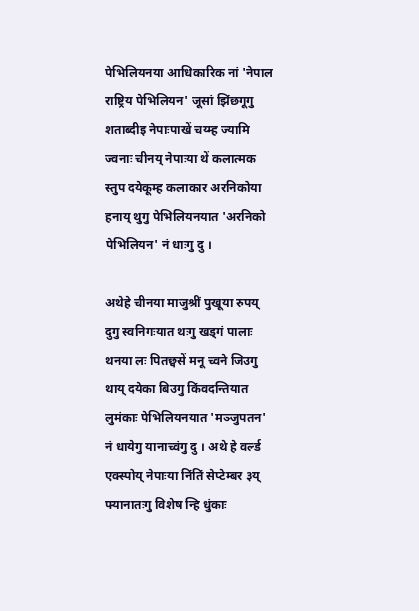पेभिलियनया आधिकारिक नां 'नेपाल राष्ट्रिय पेभिलियन' जूसां झिंछगूगु शताब्दीइ नेपाःपाखें चय्म्ह ज्यामि ज्वनाः चीनय् नेपाःया थें कलात्मक स्तुप दयेकूम्ह कलाकार अरनिकोया हनाय् थुगु पेभिलियनयात 'अरनिको पेभिलियन' नं धाःगु दु ।

अथेहे चीनया माजुश्रीं पुखूया रुपय् दुगु स्वनिगःयात थःगु खड्गं पालाः थनया लः पितछ्वसें मनू च्वने जिउगु थाय् दयेका बिउगु किंवदन्तियात लुमंकाः पेभिलियनयात 'मञ्जुपतन' नं धायेगु यानाच्वंगु दु । अथे हे वर्ल्ड एक्स्पोय् नेपाःया निंतिं सेप्टेम्बर ३य् फ्यानातःगु विशेष न्हि धुंकाः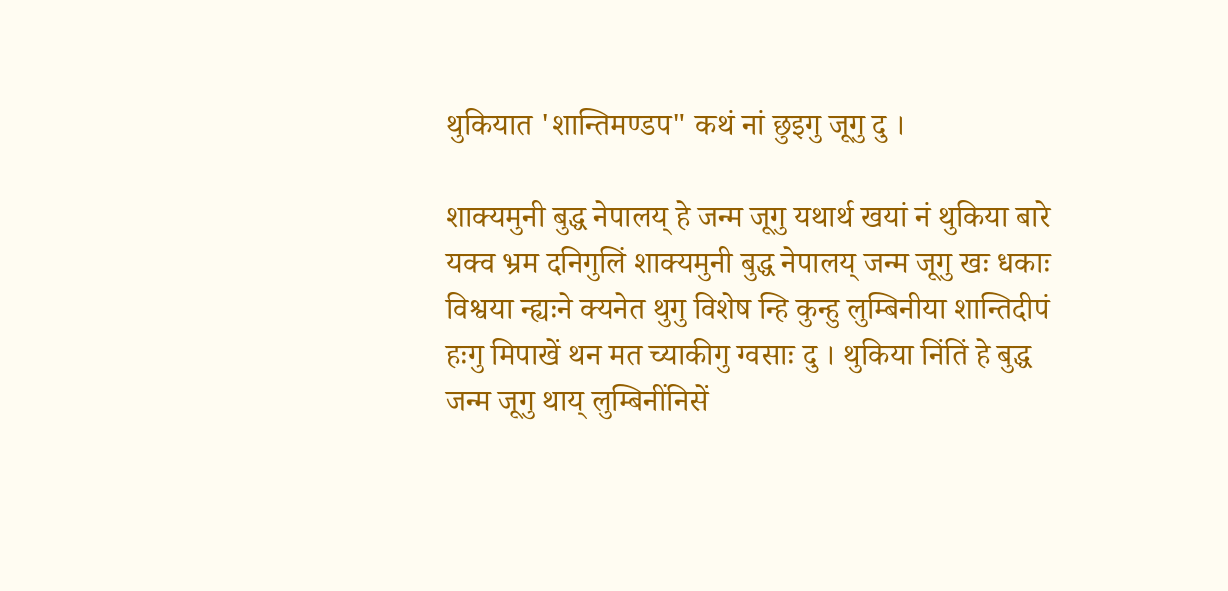थुकियात 'शान्तिमण्डप" कथं नां छुइगु जूगु दु ।

शाक्यमुनी बुद्ध नेपालय् हे जन्म जूगु यथार्थ खयां नं थुकिया बारे यक्व भ्रम दनिगुलिं शाक्यमुनी बुद्ध नेपालय् जन्म जूगु खः धकाः विश्वया न्ह्यःने क्यनेत थुगु विशेष न्हि कुन्हु लुम्बिनीया शान्तिदीपं हःगु मिपाखें थन मत च्याकीगु ग्वसाः दु । थुकिया निंतिं हे बुद्ध जन्म जूगु थाय् लुम्बिनींनिसें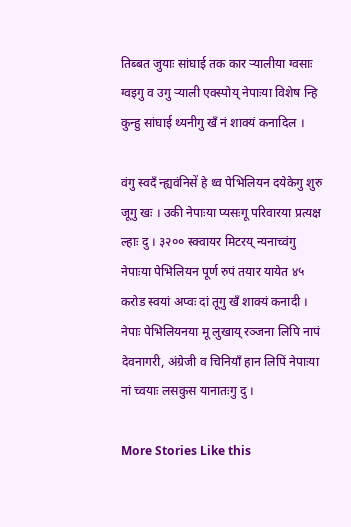तिब्बत जुयाः सांघाई तक कार र्‍यालीया ग्वसाः ग्वइगु व उगु र्‍याली एक्स्पोय् नेपाःया विशेष न्हि कुन्हु सांघाई थ्यनीगु खँ नं शाक्यं कनादिल ।

वंगु स्वदँ न्ह्यवंनिसें हे थ्व पेभिलियन दयेकेगु शुरु जूगु खः । उकी नेपाःया प्यसःगू परिवारया प्रत्यक्ष ल्हाः दु । ३२०० स्क्वायर मिटरय् न्यनाच्वंगु नेपाःया पेभिलियन पूर्ण रुपं तयार यायेत ४५ करोड स्वयां अप्वः दां तूगु खँ शाक्यं कनादी । नेपाः पेभिलियनया मू लुखाय् रञ्जना लिपि नापं देवनागरी, अंग्रेजी व चिनियाँ हान लिपिं नेपाःया नां च्वयाः लसकुस यानातःगु दु ।

More Stories Like this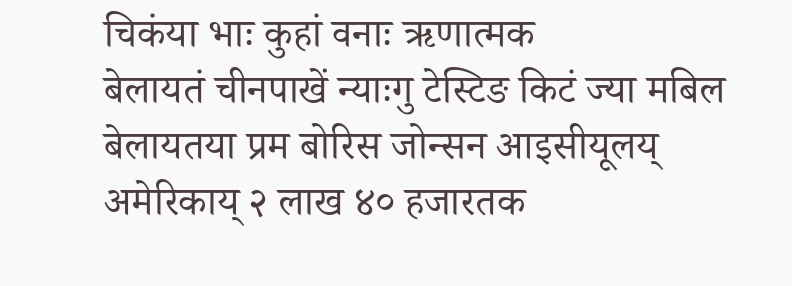चिकंया भाः कुहां वनाः ऋणात्मक
बेलायतं चीनपाखें न्याःगु टेस्टिङ किटं ज्या मबिल
बेलायतया प्रम बोरिस जोन्सन आइसीयूलय्
अमेरिकाय् २ लाख ४० हजारतक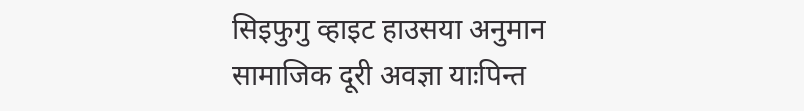सिइफुगु व्हाइट हाउसया अनुमान
सामाजिक दूरी अवज्ञा याःपिन्त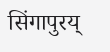सिंगापुरय्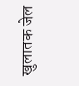खुलातक जेल